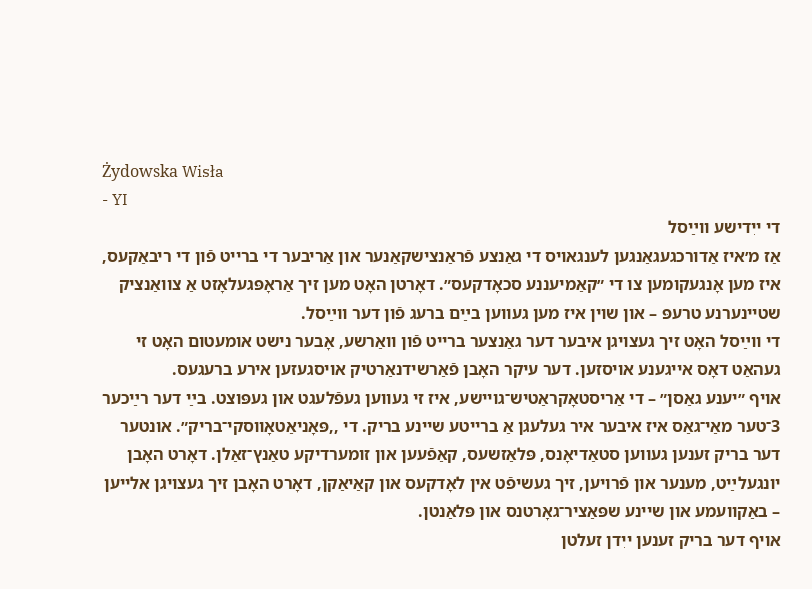Żydowska Wisła
- YI
די ייִדישע ווײַסל
אַז מ׳איז אַדורכגעגאַנגען לענגאויס די גאַנצע פֿראַנצישקאַנער און אַריבער די ברייט פֿון די ריבאַקעס, איז מען אָנגעקומען צו די ״קאַמיעננע סכאָדקעס״. דאָרטן האָט מען זיך אַראָפּגעלאָזט אַ צוואַנציק שטיינערנע טרעפּ – און שוין איז מען געווען בײַם ברעג פֿון דער ווײַסל.
די ווײַסל האָט זיך געצויגן איבער דער גאַנצער ברייט פֿון וואַרשע, אָבער נישט אומעטום האָט זי געהאַט דאָס אייגענע אויסזען. דער עיקר האָבן פֿאַרשידנאַרטיק אויסגעזען אירע ברעגעס.
אויף ״יענע גאַסן״ – די אַריסטאָקראַטיש־גויישע, איז זי געווען געפֿלעגט און געפּוצט. בײַ דער רײַכער 3־טער מאַי־גאַס איז איבער איר געלעגן אַ ברייטע שיינע בריק. די ,,פּאָניאַטאָווסקי־בריק״. אונטער דער בריק זענען געווען סטאַדיאָנס, פּלאַזשעס, קאַפֿעען און זומערדיקע טאַנץ־זאַלן. דאָרט האָבן יונגעלײַט, מענער און פֿרויען, זיך געשיפֿט אין לאָדקעס און קאַיאַקן, דאָרט האָבן זיך געצויגן אלייען – באַקוועמע און שיינע שפּאַציר־גאָרטנס און פּלאַנטן.
אויף דער בריק זענען ייִדן זעלטן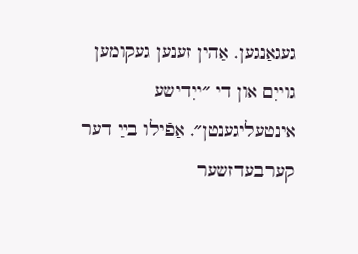געגאַנגען. אַהין זענען געקומען גוייִם און די ״ייִדישע אינטעליגענטן״. אַפֿילו בײַ דער קערבעדזשער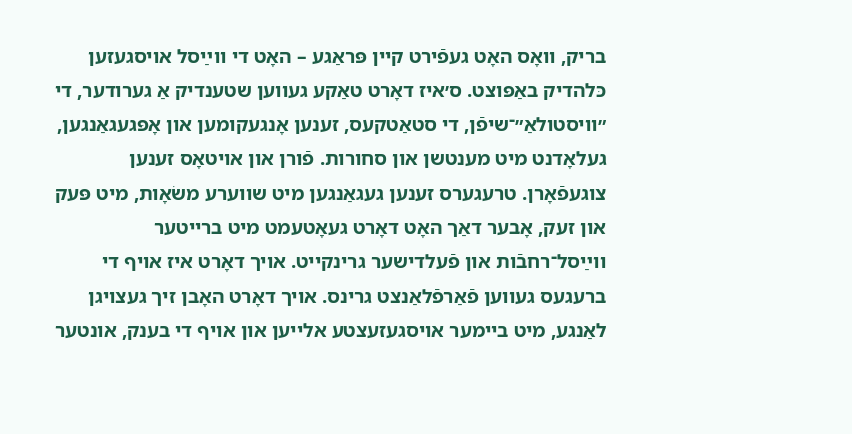בריק, וואָס האָט געפֿירט קיין פּראַגע – האָט די ווײַסל אויסגעזען כּלהדיק באַפּוצט. ס׳איז דאָרט טאַקע געווען שטענדיק אַ גערודער, די ״וויסטולאַ״־שיפֿן, די סטאַטקעס, זענען אָנגעקומען און אָפּגעגאַנגען, געלאָדנט מיט מענטשן און סחורות. פֿורן און אויטאָס זענען צוגעפֿאָרן. טרעגערס זענען געגאַנגען מיט שווערע משׂאָות, מיט פּעק און זעק, אָבער דאַך האָט דאָרט געאָטעמט מיט ברייטער ווײַסל־רחבֿות און פֿעלדישער גרינקייט. אויך דאָרט איז אויף די ברעגעס געווען פֿאַרפֿלאַנצט גרינס. אויך דאָרט האָבן זיך געצויגן לאַנגע, מיט ביימער אויסגעזעצטע אלייען און אויף די בענק, אונטער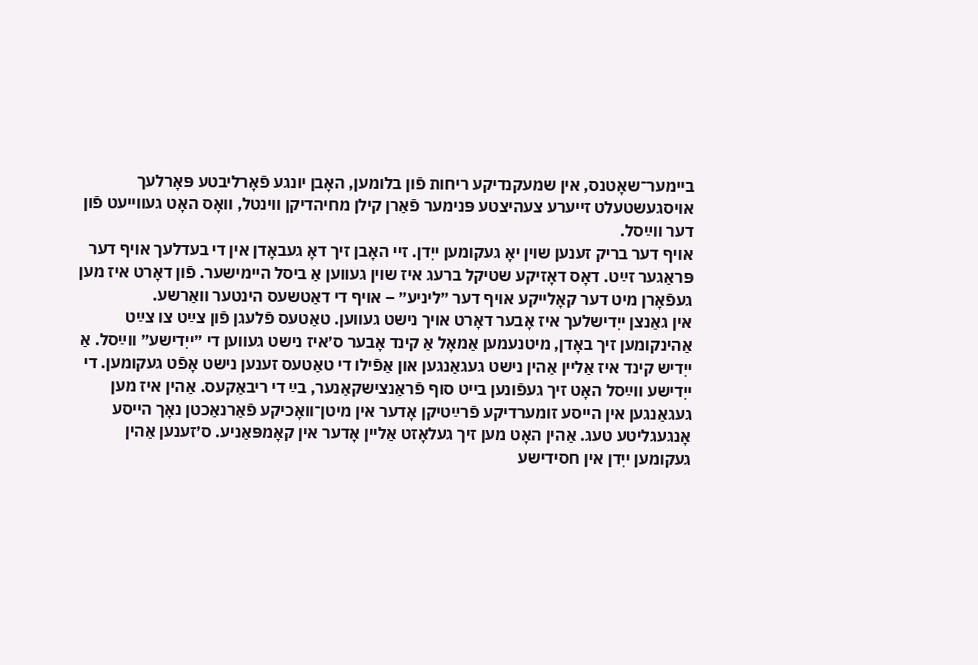ביימער־שאָטנס, אין שמעקנדיקע ריחות פֿון בלומען, האָבן יונגע פֿאָרליבטע פּאָרלעך אויסגעשטעלט זייערע צעהיצטע פּנימער פֿאַרן קילן מחיהדיקן ווינטל, וואָס האָט געווייעט פֿון דער ווײַסל.
אויף דער בריק זענען שוין יאָ געקומען ייִדן. זיי האָבן זיך דאָ געבאָדן אין די בעדלעך אויף דער פּראַגער זײַט. דאָס דאָזיקע שטיקל ברעג איז שוין געווען אַ ביסל היימישער. פֿון דאָרט איז מען געפֿאָרן מיט דער קאָלייקע אויף דער ״ליניע״ – אויף די דאַטשעס הינטער וואַרשע.
אין גאַנצן ייִדישלעך איז אָבער דאָרט אויך נישט געווען. טאַטעס פֿלעגן פֿון צײַט צו צײַט אַהינקומען זיך באָדן, מיטנעמען אַמאָל אַ קינד אָבער ס׳איז נישט געווען די ״ייִדישע״ ווײַסל. אַ ייִדיש קינד איז אַליין אַהין נישט געגאַנגען און אַפֿילו די טאַטעס זענען נישט אָפֿט געקומען. די ייִדישע ווײַסל האָט זיך געפֿונען בייט סוף פֿראַנצישקאַנער, בײַ די ריבאַקעס. אַהין איז מען געגאַנגען אין הייסע זומערדיקע פֿרײַטיקן אָדער אין מיטן־וואָכיקע פֿאַרנאַכטן נאָך הייסע אָנגעגליטע טעג. אַהין האָט מען זיך געלאָזט אַליין אָדער אין קאָמפּאַניע. ס׳זענען אַהין געקומען ייִדן אין חסידישע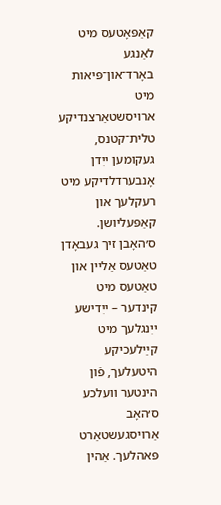קאַפּאָטעס מיט לאַנגע באָרד־און־פּיאות מיט ארויסשטאַרצנדיקע טלית־קטנס, געקומען ייִדן אָנבערדלדיקע מיט רעקלעך און קאַפּעליושן. ס׳האָבן זיך געבאָדן טאַטעס אַליין און טאַטעס מיט קינדער – ייִדישע ייִנגלעך מיט קײַלעכיקע היטעלעך, פֿון הינטער וועלכע ס׳האָב אַרויסגעשטאַרט פּאהלעך. אַהין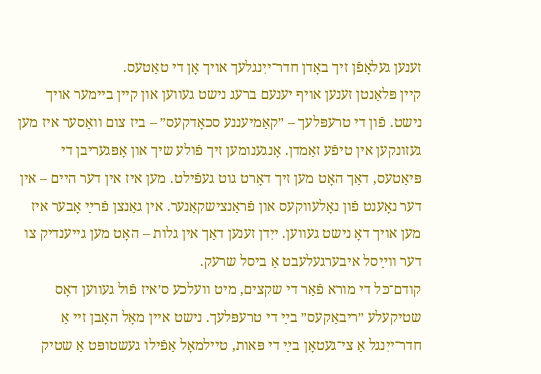זענען געלאָפֿן זיך באָדן חדר־ייִנגלעך אויך אָן די טאַטעס.
קיין פּלאַנטן זענען אויף יענעם ברעג נישט געווען און קיין ביימער אויך נישט. פֿון די טרעפּלעך – ״קאַמיעננע סכאָדקעס״ – ביז צום וואַסער איז מען געזונקען אין טיפֿע זאַמדן. אָנגענומען זיך פֿולע שיך און אָפּגעריבן די פּיאַטעס, דאַך האָט מען זיך דאָרט גוט געפֿילט. מען איז אין דער היים – אין דער נאָענט פֿון נאָלעווקעס און פֿראַנצישקאַנער. אין גאַנצן פֿרײַ אָבער איז מען אויך דאָ נישט געווען. ייִדן זענען דאַך אין גלות – האָט מען גייענדיק צו דער ווײַסל איבערגעלעבט אַ ביסל שרעק.
קודם־כּל די מורא פֿאַר די שקצים, מיט וועלכע ס׳איז פֿול געווען דאָס שטיקעלע ״ריבאַקעס״ בײַ די טרעפּלעך. נישט איין מאָל האָבן זיי אַ חדר־ייִנגל אַ צי־געטאָן בײַ די פּאות, טיילמאָל אַפֿילו געשטופּט אַ שטיק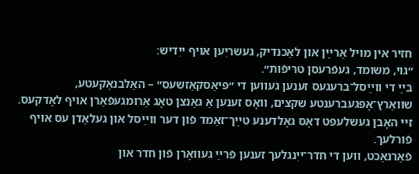חזיר אין מויל אַרײַן און לאַכנדיק, געשריִען אויף ייִדיש:
״גוי, משומד, געפֿרעסן טריפֿות״.
בײַ די ווײַסל־ברעגעס זענען געווען די ״פּיאַסקאַזשעס״ – האַלבנאַקעטע, שוואַרץ־אָפּגעברענטע שקצים, וואָס זענען אַ גאַנצן טאָג אַרומגעפֿאַרן אויף לאָדקעס. זיי האָבן געשלעפּט דאָס גאָלדענע טײַך־זאַמד פֿון דער ווײַסל און געלאַדן עס אויף פֿורלעך.
פֿאַרנאַכט, ווען די חדר־ייִנגלעך זענען פֿרײַ געוואָרן פֿון חדר און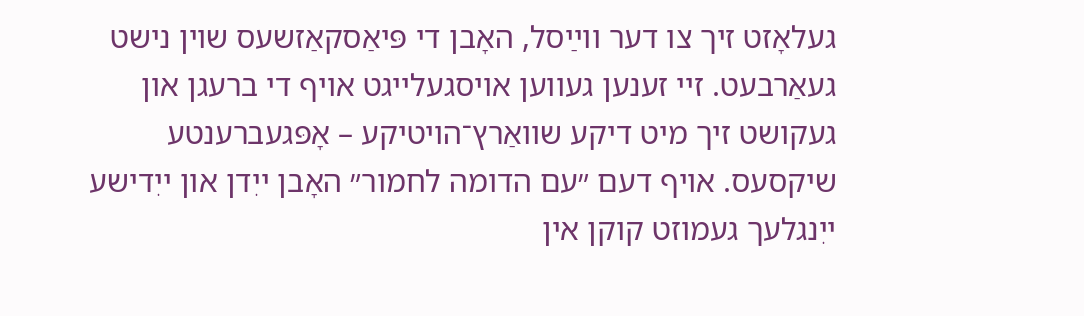געלאָזט זיך צו דער ווײַסל, האָבן די פּיאַסקאַזשעס שוין נישט געאַרבעט. זיי זענען געווען אויסגעלייגט אויף די ברעגן און געקושט זיך מיט דיקע שוואַרץ־הויטיקע – אָפּגעברענטע שיקסעס. אויף דעם ״עם הדומה לחמור״ האָבן ייִדן און ייִדישע ייִנגלעך געמוזט קוקן אין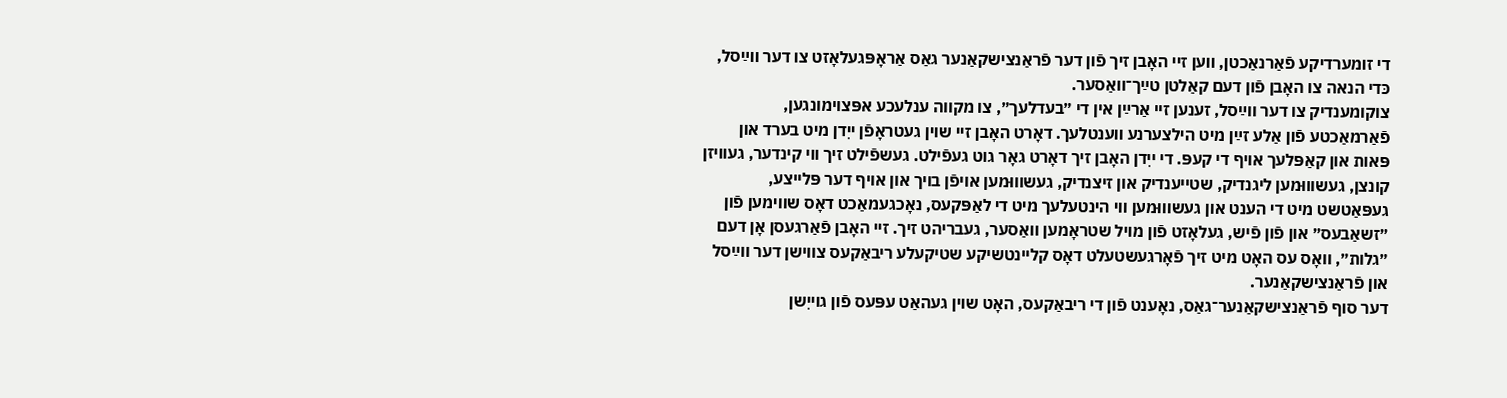די זומערדיקע פֿאַרנאַכטן, ווען זיי האָבן זיך פֿון דער פֿראַנצישקאַנער גאַס אַראָפּגעלאָזט צו דער ווײַסל, כּדי הנאה צו האָבן פֿון דעם קאַלטן טײַך־וואַסער.
צוקומענדיק צו דער ווײַסל, זענען זיי אַרײַן אין די ״בעדלעך״, צו מקווה ענלעכע אפּצוימונגען, פֿאַרמאַכטע פֿון אַלע זײַן מיט הילצערנע ווענטלעך. דאָרט האָבן זיי שוין געטראָפֿן ייִדן מיט בערד און פּאות און קאַפּלעך אויף די קעפּ. די ייִדן האָבן זיך דאָרט גאָר גוט געפֿילט. געשפֿילט זיך ווי קינדער, געוויזן קונצן, געשוווּמען ליגנדיק, שטייענדיק און זיצנדיק, געשוווּמען אויפֿן בויך און אויף דער פּלייצע, געפּאַטשט מיט די הענט און געשוווּמען ווי הינטעלעך מיט די לאַפּקעס, נאָכגעמאַכט דאָס שווימען פֿון ״זשאַבעס״ און פֿון פֿיש, געלאָזט פֿון מויל שטראָמען וואַסער, געבריהט זיך. זיי האָבן פֿאַרגעסן אָן דעם ״גלות״, וואָס עס האָט מיט זיך פֿאָרגעשטעלט דאָס קליינטשיקע שטיקעלע ריבאַקעס צווישן דער ווײַסל און פֿראַנצישקאַנער.
דער סוף פֿראַנצישקאַנער־גאַס, נאָענט פֿון די ריבאַקעס, האָט שוין געהאַט עפּעס פֿון גוייִשן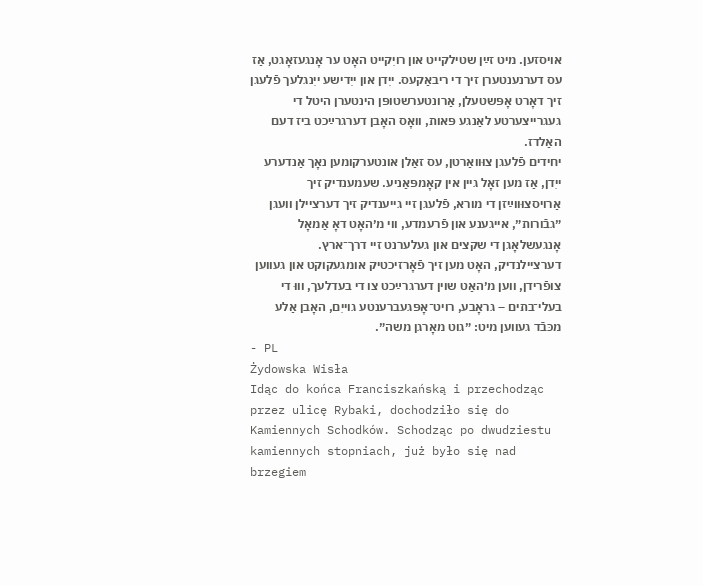אויסזען. מיט זײַן שטילקייט און רויִקייט האָט ער אָנגעזאָגט, אַז עס דערנענטערן זיך די ריבאַקעס. ייִדן און ייִדישע ייִנגלעך פֿלעגן זיך דאָרט אָפּשטעלן, אַרונטערשטופּן הינטערן היטל די געגרייצערטע לאַנגע פּאות, וואָס האָבן דערגרײַכט ביז דעם האַלדז.
יחידים פֿלעגן צוּוואַרטן, עס זאַלן אונטערקומען נאָך אַנדערע ייִדן, אַז מען זאָל גיין אין קאָמפּאַניע. שעמענדיק זיך אַרויסצוּווײַזן די מורא, פֿלעגן זיי גייענדיק זיך דערציילן וועגן ״גבֿורות״, אייגענע און פֿרעמדע, ווי מ׳האָט דאָ אַמאָל אָנגעשלאָגן די שקצים און געלערנט זיי דרך־ארץ.
דערציילנדיק, האָט מען זיך פֿאָרזיכטיק אומגעקוקט און געווען צופֿרידן, ווען מ׳האַט שוין דערגרײַכט צו די בעדלעך, וווּ די בעלי־בתים – גראָבע, רויט־אָפּגעברענטע גוייִם, האָבן אַלע מכּבֿד געווען מיט: ״גוט מאָרגן משה״.
- PL
Żydowska Wisła
Idąc do końca Franciszkańską i przechodząc przez ulicę Rybaki, dochodziło się do Kamiennych Schodków. Schodząc po dwudziestu kamiennych stopniach, już było się nad brzegiem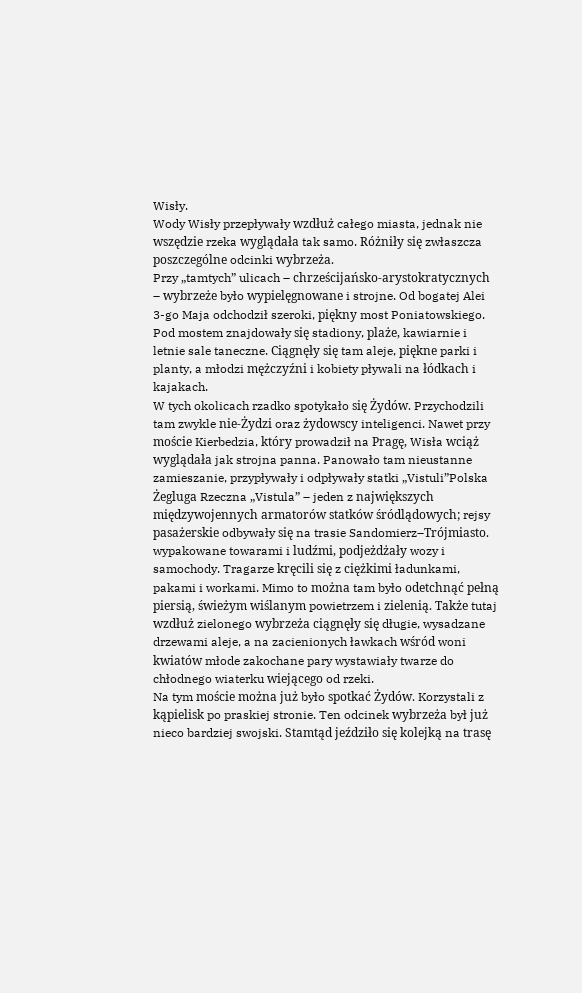Wisły.
Wody Wisły przepływały wzdłuż całego miasta, jednak nie wszędzie rzeka wyglądała tak samo. Różniły się zwłaszcza poszczególne odcinki wybrzeża.
Przy „tamtych” ulicach – chrześcijańsko-arystokratycznych – wybrzeże było wypielęgnowane i strojne. Od bogatej Alei 3-go Maja odchodził szeroki, piękny most Poniatowskiego. Pod mostem znajdowały się stadiony, plaże, kawiarnie i letnie sale taneczne. Ciągnęły się tam aleje, piękne parki i planty, a młodzi mężczyźni i kobiety pływali na łódkach i kajakach.
W tych okolicach rzadko spotykało się Żydów. Przychodzili tam zwykle nie‐Żydzi oraz żydowscy inteligenci. Nawet przy moście Kierbedzia, który prowadził na Pragę, Wisła wciąż wyglądała jak strojna panna. Panowało tam nieustanne zamieszanie, przypływały i odpływały statki „Vistuli”Polska Żegluga Rzeczna „Vistula” – jeden z największych międzywojennych armatorów statków śródlądowych; rejsy pasażerskie odbywały się na trasie Sandomierz–Trójmiasto. wypakowane towarami i ludźmi, podjeżdżały wozy i samochody. Tragarze kręcili się z ciężkimi ładunkami, pakami i workami. Mimo to można tam było odetchnąć pełną piersią, świeżym wiślanym powietrzem i zielenią. Także tutaj wzdłuż zielonego wybrzeża ciągnęły się długie, wysadzane drzewami aleje, a na zacienionych ławkach wśród woni kwiatów młode zakochane pary wystawiały twarze do chłodnego wiaterku wiejącego od rzeki.
Na tym moście można już było spotkać Żydów. Korzystali z kąpielisk po praskiej stronie. Ten odcinek wybrzeża był już nieco bardziej swojski. Stamtąd jeździło się kolejką na trasę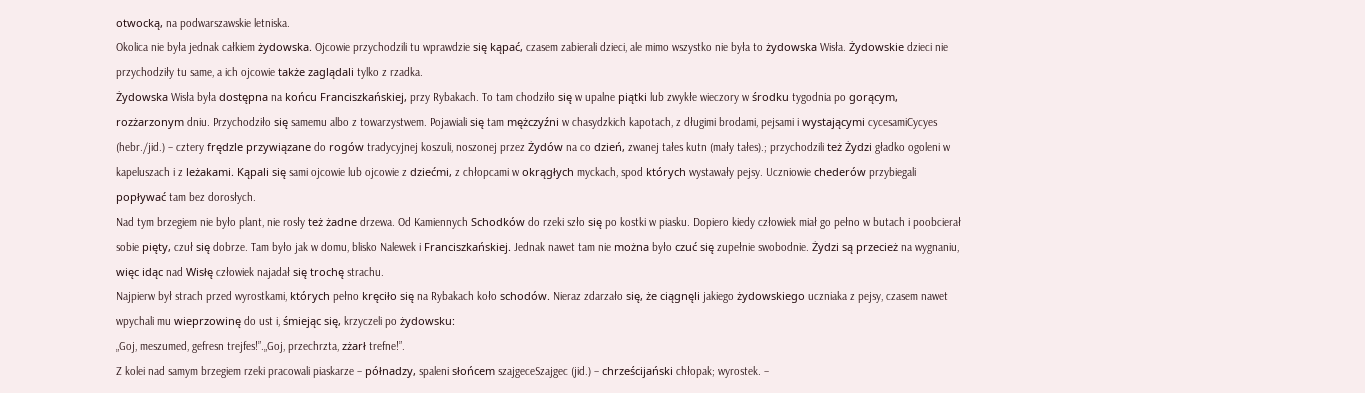otwocką, na podwarszawskie letniska.
Okolica nie była jednak całkiem żydowska. Ojcowie przychodzili tu wprawdzie się kąpać, czasem zabierali dzieci, ale mimo wszystko nie była to żydowska Wisła. Żydowskie dzieci nie przychodziły tu same, a ich ojcowie także zaglądali tylko z rzadka.
Żydowska Wisła była dostępna na końcu Franciszkańskiej, przy Rybakach. To tam chodziło się w upalne piątki lub zwykłe wieczory w środku tygodnia po gorącym, rozżarzonym dniu. Przychodziło się samemu albo z towarzystwem. Pojawiali się tam mężczyźni w chasydzkich kapotach, z długimi brodami, pejsami i wystającymi cycesamiCycyes (hebr./jid.) – cztery frędzle przywiązane do rogów tradycyjnej koszuli, noszonej przez Żydów na co dzień, zwanej tałes kutn (mały tałes).; przychodzili też Żydzi gładko ogoleni w kapeluszach i z leżakami. Kąpali się sami ojcowie lub ojcowie z dziećmi, z chłopcami w okrągłych myckach, spod których wystawały pejsy. Uczniowie chederów przybiegali popływać tam bez dorosłych.
Nad tym brzegiem nie było plant, nie rosły też żadne drzewa. Od Kamiennych Schodków do rzeki szło się po kostki w piasku. Dopiero kiedy człowiek miał go pełno w butach i poobcierał sobie pięty, czuł się dobrze. Tam było jak w domu, blisko Nalewek i Franciszkańskiej. Jednak nawet tam nie można było czuć się zupełnie swobodnie. Żydzi są przecież na wygnaniu, więc idąc nad Wisłę człowiek najadał się trochę strachu.
Najpierw był strach przed wyrostkami, których pełno kręciło się na Rybakach koło schodów. Nieraz zdarzało się, że ciągnęli jakiego żydowskiego uczniaka z pejsy, czasem nawet wpychali mu wieprzowinę do ust i, śmiejąc się, krzyczeli po żydowsku:
„Goj, meszumed, gefresn trejfes!”.„Goj, przechrzta, zżarł trefne!”.
Z kolei nad samym brzegiem rzeki pracowali piaskarze – półnadzy, spaleni słońcem szajgeceSzajgec (jid.) – chrześcijański chłopak; wyrostek. –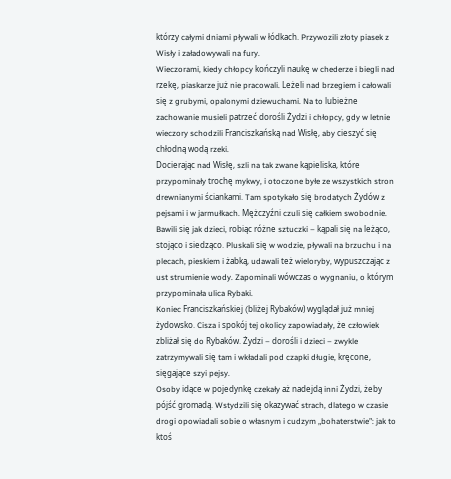którzy całymi dniami pływali w łódkach. Przywozili złoty piasek z Wisły i załadowywali na fury.
Wieczorami, kiedy chłopcy kończyli naukę w chederze i biegli nad rzekę, piaskarze już nie pracowali. Leżeli nad brzegiem i całowali się z grubymi, opalonymi dziewuchami. Na to lubieżne zachowanie musieli patrzeć dorośli Żydzi i chłopcy, gdy w letnie wieczory schodzili Franciszkańską nad Wisłę, aby cieszyć się chłodną wodą rzeki.
Docierając nad Wisłę, szli na tak zwane kąpieliska, które przypominały trochę mykwy, i otoczone byłe ze wszystkich stron drewnianymi ściankami. Tam spotykało się brodatych Żydów z pejsami i w jarmułkach. Mężczyźni czuli się całkiem swobodnie. Bawili się jak dzieci, robiąc różne sztuczki – kąpali się na leżąco, stojąco i siedząco. Pluskali się w wodzie, pływali na brzuchu i na plecach, pieskiem i żabką, udawali też wieloryby, wypuszczając z ust strumienie wody. Zapominali wówczas o wygnaniu, o którym przypominała ulica Rybaki.
Koniec Franciszkańskiej (bliżej Rybaków) wyglądał już mniej żydowsko. Cisza i spokój tej okolicy zapowiadały, że człowiek zbliżał się do Rybaków. Żydzi – dorośli i dzieci – zwykle zatrzymywali się tam i wkładali pod czapki długie, kręcone, sięgające szyi pejsy.
Osoby idące w pojedynkę czekały aż nadejdą inni Żydzi, żeby pójść gromadą. Wstydzili się okazywać strach, dlatego w czasie drogi opowiadali sobie o własnym i cudzym „bohaterstwie”: jak to ktoś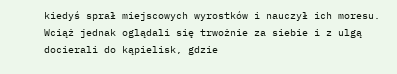kiedyś sprał miejscowych wyrostków i nauczył ich moresu. Wciąż jednak oglądali się trwożnie za siebie i z ulgą docierali do kąpielisk, gdzie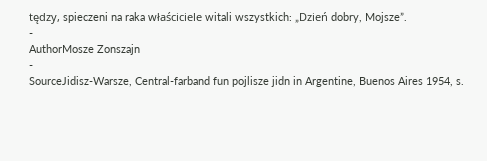tędzy, spieczeni na raka właściciele witali wszystkich: „Dzień dobry, Mojsze”.
-
AuthorMosze Zonszajn
-
SourceJidisz‐Warsze, Central‐farband fun pojlisze jidn in Argentine, Buenos Aires 1954, s.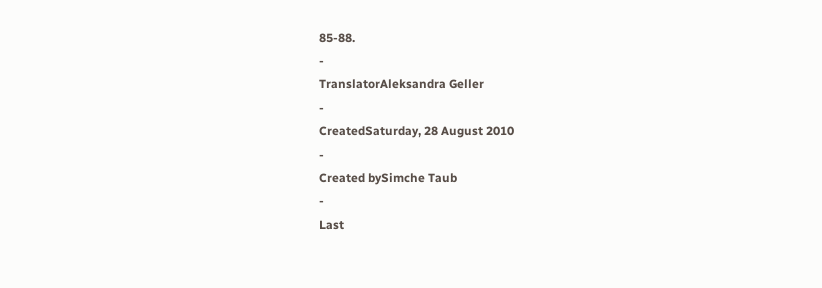85‐88.
-
TranslatorAleksandra Geller
-
CreatedSaturday, 28 August 2010
-
Created bySimche Taub
-
Last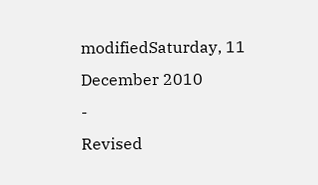modifiedSaturday, 11 December 2010
-
Revised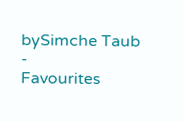bySimche Taub
-
Favourites